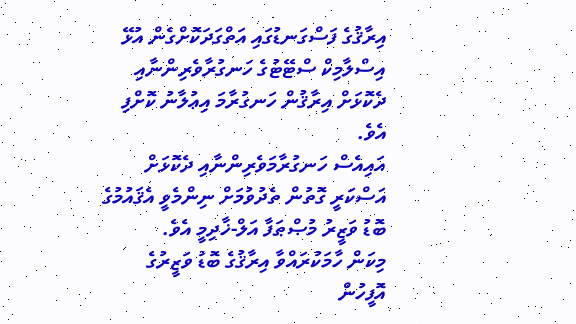އިރާޤުގެ ފަސްގަނޑުގައި އަތްގަދަކޮށްގެން އުޅޭ އިސްލާމިކް ސްޓޭޓުގެ ހަނގުރާވެރިންނާއި ދެކޮޅަށް އިރާޤުން ހަނގުރާމަ އިޢުލާނު ކޮށްފި އެވެ.
އައިއެސް ހަނގުރާމަވެރިންނާއި ދެކޮޅަށް އަސްކަރީ ގޮތުން ތެދުވުމަށް ނިންމެވީ އެޤައުމުގެ ބޮޑު ވަޒީރު މުޞްޠަފާ އަލް-ޚާދިމީ އެވެ.
މިކަން ހާމަކުރައްވާ އިރާޤުގެ ބޮޑު ވަޒީރުގެ އޮފީހުން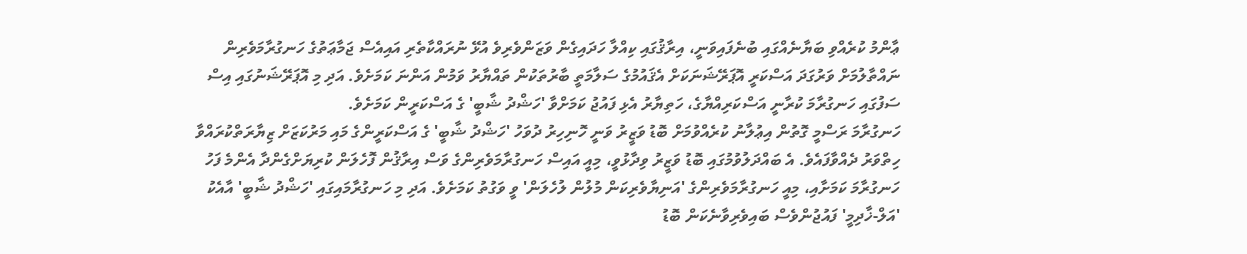ޢާންމު ކުރެއްވި ބަޔާނެއްގައި ބުނެފައިވަނީ، އިރާޤުގައި ކިއްލާ ހަދައިގެން ވަޒަންވެރިވެ އުޅޭ ނުރައްކާތެރި އައިއެސް ޖަމާޢަތުގެ ހަނގުރާމަވެރިން ނައްތާލުމަށް ވަރުގަދަ އަސްކަރީ އޮޕަރޭޝަނަކަށް އެޤައުމުގެ ސަލާމަތީ ބާރުތަކުން ތައްޔާރު ވަމުން އަންނަ ކަމަށެވެ. އަދި މި އޮޕަރޭޝަނުގައި އިސް ސަފުގައި ހަނގުރާމަ ކުރާނީ އަސްކަރިއްޔާގެ، ހަތިޔާރު އެޅި ފައުޖު ކަމަށްވާ 'ހަޝްދު ޝާބީ' ގެ އަސްކަރީން ކަމަށެވެ.
ހަނގުރާމަ ރަސްމީ ގޮތުން އިޢުލާނު ކުރެއްވުމަށް ބޮޑު ވަޒީރު ވަނީ ހޮނިހިރު ދުވަހު 'ހަޝްދު ޝާބީ' ގެ އަސްކަރީންގެ މައި މަރުކަޒަށް ޒިޔާރަތްކުރައްވާ ހިތްވަރު ދެއްވާފައެވެ. އެ ބައްދަލުވުމުގައި ބޮޑު ވަޒީރު ވިދާޅުވީ، މިއީ އައިސް ހަނގުރާމަވެރިންގެ ވަސް އިރާޤުން ފޮހެލަން ކުރިޔަށްގެންދާ އެންމެ ފަހު ހަނގުރާމަ ކަމަށާއި، މިއީ ހަނގުރާމަވެރިންގެ 'އަނިޔާވެރިކަން މުލުން ލުހެލަން' ވީ ވަގުތު ކަމަށެވެ. އަދި މި ހަނގުރާމައިގައި 'ހަޝްދު ޝާބީ' އާއެކު 'އަލް-ޚާދިމީ' ފައުޖުންވެސް ބައިވެރިވާނެކަން ބޮޑު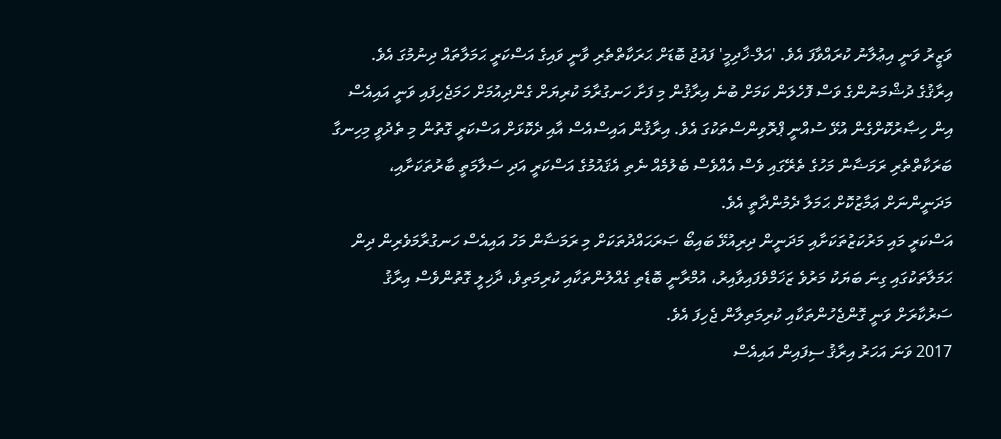ވަޒީރު ވަނީ އިޢުލާނު ކުރައްވާފަ އެވެ. 'އަލް-ޚާދިމީ' ފައުޖު ބޮޑަށް ޙަރަކާތްތެރި ވާނީ ވައިގެ އަސްކަރީ ޙަމަލާތައް ދިނުމުގަ އެވެ.
އިރާޤުގެ ދުޝްމަނުންގެ ވަސް ފޮހެލަން ކަމަށް ބުނެ އިރާޤުން މި ފަށާ ހަނގުރާމަ ކުރިޔަށް ގެންދިއުމަށް ހަމަޖެހިފައި ވަނީ އައިއެސް އިން ހިޞާރުކޮށްގެން އުޅޭ ސުއްނީ ޕްރޮވިންސްތަކުގަ އެވެ. އިރާޤުން އައިސްއެސް އާއި ދެކޮޅަށް އަސްކަރީ ގޮތުން މި ތެދުވީ މިހިނގާ ބަރަކާތްތެރި ރަމަޟާން މަހުގެ ތެރޭގައި ވެސް އެއްވެސް ބެލުމެއް ނެތި އެޤައުމުގެ އަސްކަރީ އަދި ސަލާމަތީ ބާރުތަކަށާއި، މަދަނީންނަށް ޢަމާޒުކޮށް ޙަމަލާ ދެމުންދާތީ އެވެ.
އަސްކަރީ މައި މަރުކަޒުތަކަށާއި މަދަނީން ދިރިއުޅޭ ބައިބޯ ޞަރަޙައްދުތަކަށް މި ރަމަޟާން މަހު އައިއެސް ހަނގުރާމަވެރިން ދިން ޙަމަލާތަކުގައި ގިނަ ބަޔަކު މަރުވެ ޒަޚަމްވެފައިވާއިރު، އުމްރާނީ ބޮޑެތި ގެއްލުންތަކާއި ކުރިމަތިވެ، ދާޚިލީ ގޮތުންވެސް އިރާޤު ސަރުކާރަށް ވަނީ ގޮންޖެހުންތަކާއި ކުރިމަތިލާން ޖެހިފަ އެވެ.
2017 ވަނަ އަހަރު އިރާޤު ސިފައިން އައިއެސް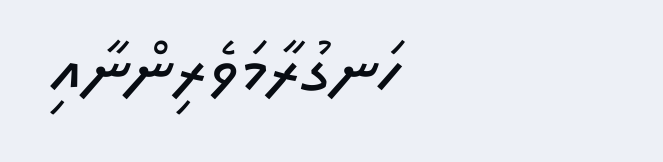ހަނގުރާމަވެރިންނާއި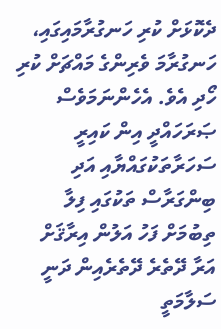ދެކޮޅަށް ކުރި ހަނގުރާމައިގައި، ހަނގުރާމަ ވެރިންގެ މައްޗަށް ކުރި ހޯދި އެވެ. އެހެންނަމަވެސް ޞަރަހައްދީ އިން ކައިރީ ސަހަރާތަކުގައްޔާއި އަދި ބިންގަރާސް ތަކުގައި ފިލާ ތިބުމަށް ފަހު އަލުން އިރާޤަށް އަރާ ދޭތެރެ ދޭތެރެއިން ދަނީ ސަލާމަތީ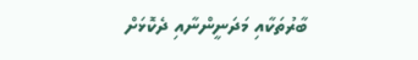ބާރުތަކާއި މަދަނީންނާއި ދެކޮޅަށް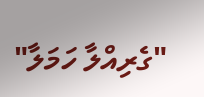"ގެރިއްލާ ހަމަލާ"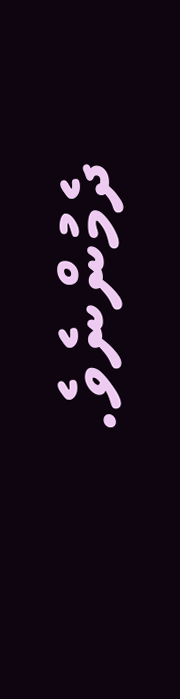ދެމުންނެވެ.